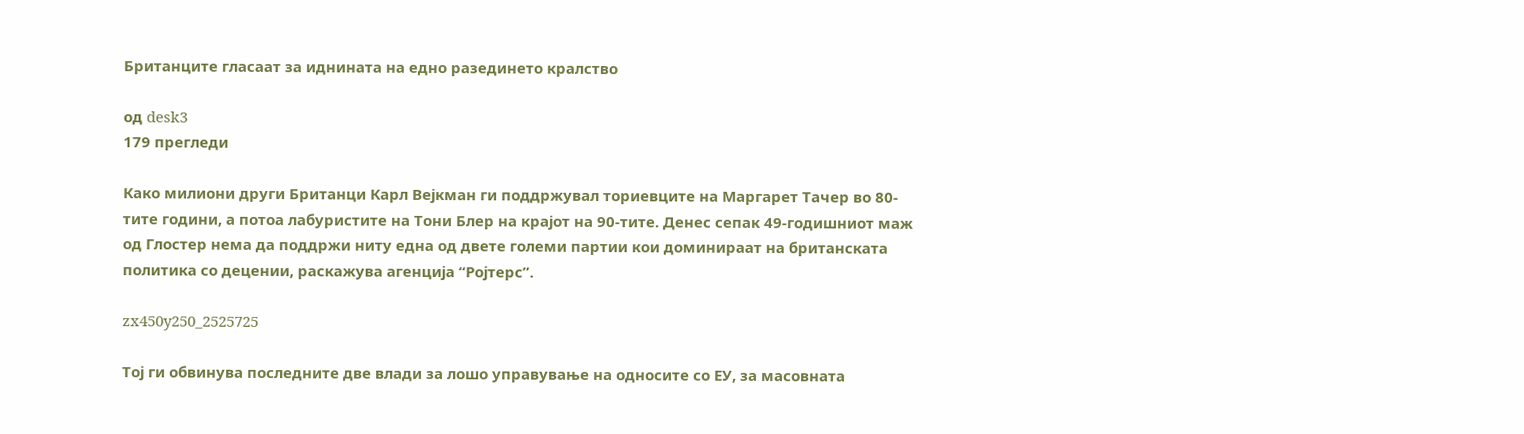Британците гласаат за иднината на едно разединето кралство

од desk3
179 прегледи

Како милиони други Британци Карл Вејкман ги поддржувал ториевците на Маргарет Тачер во 80-тите години, а потоа лабуристите на Тони Блер на крајот на 90-тите. Денес сепак 49-годишниот маж од Глостер нема да поддржи ниту една од двете големи партии кои доминираат на британската политика со децении, раскажува агенција “Ројтерс”.

zx450y250_2525725

Тој ги обвинува последните две влади за лошо управување на односите со ЕУ, за масовната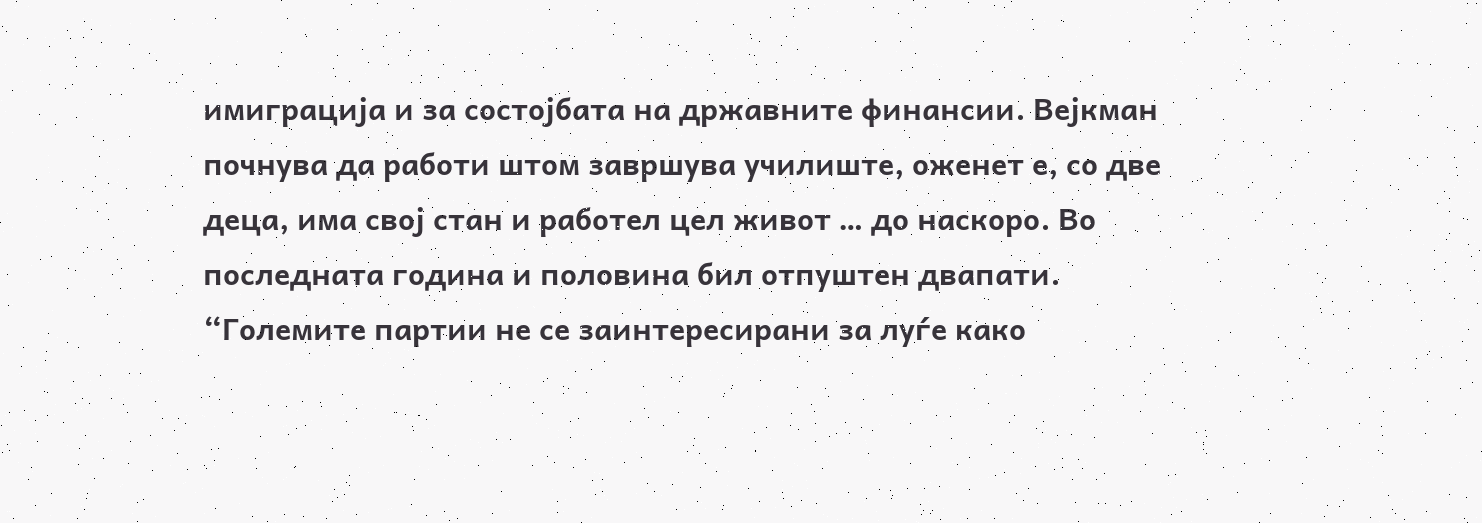имиграција и за состојбата на државните финансии. Вејкман почнува да работи штом завршува училиште, оженет е, со две деца, има свој стан и работел цел живот … до наскоро. Во последната година и половина бил отпуштен двапати. “Големите партии не се заинтересирани за луѓе како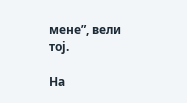мене”, вели тој.

На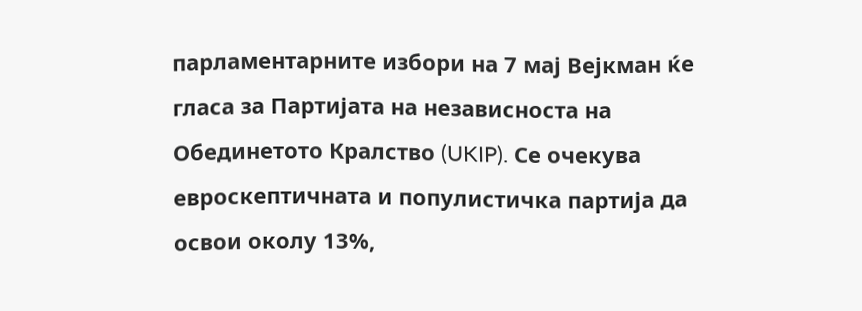парламентарните избори на 7 мај Вејкман ќе гласа за Партијата на независноста на Обединетото Кралство (UKIP). Се очекува евроскептичната и популистичка партија да освои околу 13%,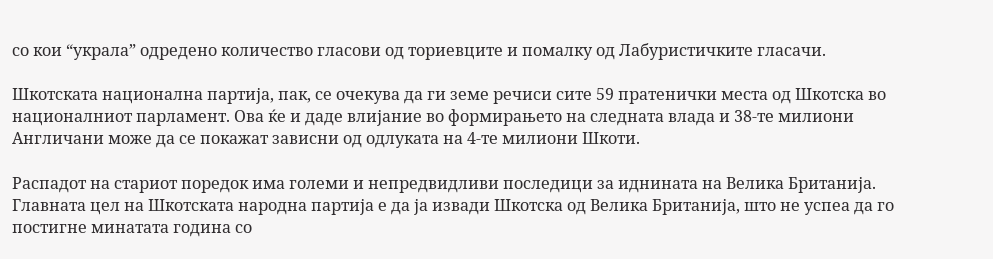со кои “украла” одредено количество гласови од ториевците и помалку од Лабуристичките гласачи.

Шкотската национална партија, пак, се очекува да ги земе речиси сите 59 пратенички места од Шкотска во националниот парламент. Ова ќе и даде влијание во формирањето на следната влада и 38-те милиони Англичани може да се покажат зависни од одлуката на 4-те милиони Шкоти.

Распадот на стариот поредок има големи и непредвидливи последици за иднината на Велика Британија. Главната цел на Шкотската народна партија е да ја извади Шкотска од Велика Британија, што не успеа да го постигне минатата година со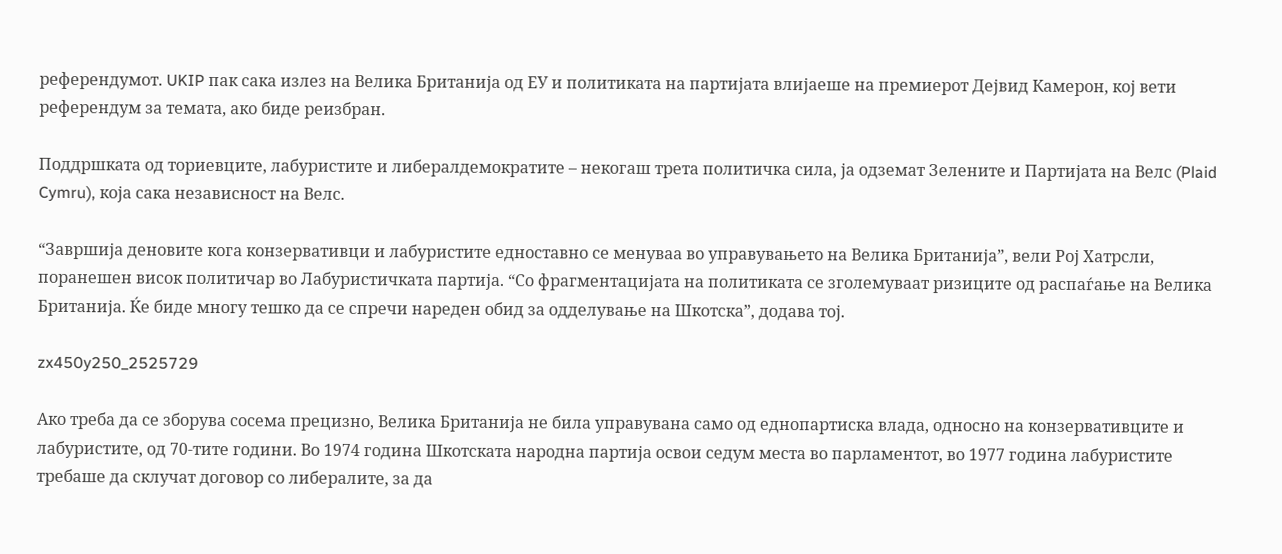референдумот. UKIP пак сака излез на Велика Британија од ЕУ и политиката на партијата влијаеше на премиерот Дејвид Камерон, кој вети референдум за темата, ако биде реизбран.

Поддршката од ториевците, лабуристите и либералдемократите – некогаш трета политичка сила, ја одземат Зелените и Партијата на Велс (Plaid Cymru), која сака независност на Велс.

“Завршија деновите кога конзервативци и лабуристите едноставно се менуваа во управувањето на Велика Британија”, вели Рој Хатрсли, поранешен висок политичар во Лабуристичката партија. “Со фрагментацијата на политиката се зголемуваат ризиците од распаѓање на Велика Британија. Ќе биде многу тешко да се спречи нареден обид за одделување на Шкотска”, додава тој.

zx450y250_2525729

Ако треба да се зборува сосема прецизно, Велика Британија не била управувана само од еднопартиска влада, односно на конзервативците и лабуристите, од 70-тите години. Во 1974 година Шкотската народна партија освои седум места во парламентот, во 1977 година лабуристите требаше да склучат договор со либералите, за да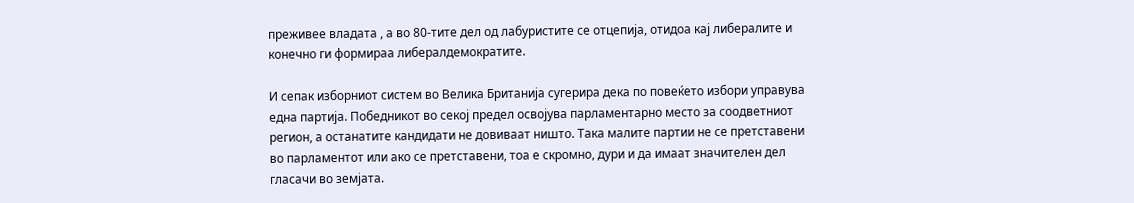преживее владата , а во 80-тите дел од лабуристите се отцепија, отидоа кај либералите и конечно ги формираа либералдемократите.

И сепак изборниот систем во Велика Британија сугерира дека по повеќето избори управува една партија. Победникот во секој предел освојува парламентарно место за соодветниот регион, а останатите кандидати не довиваат ништо. Така малите партии не се претставени во парламентот или ако се претставени, тоа е скромно, дури и да имаат значителен дел гласачи во земјата.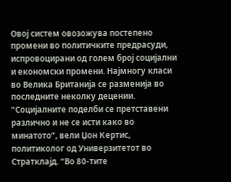Овој систем овозожува постепено промени во политичките предрасуди, испровоцирани од голем број социјални и економски промени. Најмногу класи во Велика Британија се разменија во последните неколку децении. “Социјалните поделби се претставени различно и не се исти како во минатото”, вели Џон Кертис, политиколог од Универзитетот во Стратклајд. “Во 80-тите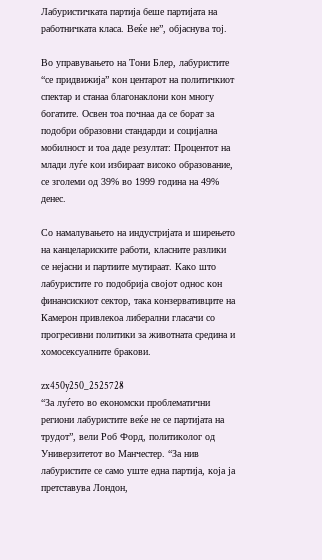Лабуристичката партија беше партијата на работничката класа. Веќе не”, објаснува тој.

Во управувањето на Тони Блер, лабуристите “се придвижија” кон центарот на политичкиот спектар и станаа благонаклони кон многу богатите. Освен тоа почнаа да се борат за подобри образовни стандарди и социјална мобилност и тоа даде резултат: Процентот на млади луѓе кои избираат високо образование, се зголеми од 39% во 1999 година на 49% денес.

Со намалувањето на индустријата и ширењето на канцелариските работи, класните разлики се нејасни и партиите мутираат. Како што лабуристите го подобрија својот однос кон финансискиот сектор, така конзервативците на Камерон привлекоа либерални гласачи со прогресивни политики за животната средина и хомосексуалните бракови.

zx450y250_2525728
“За луѓето во економски проблематични региони лабуристите веќе не се партијата на трудот”, вели Роб Форд, политиколог од Универзитетот во Манчестер. “За нив лабуристите се само уште една партија, која ја претставува Лондон,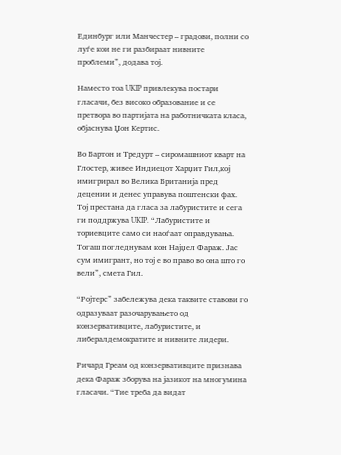Единбург или Манчестер – градови, полни со луѓе кои не ги разбираат нивните проблеми”, додава тој.

Наместо тоа UKIP привлекува постари гласачи, без високо образование и се претвора во партијата на работничката класа, објаснува Џон Кертис.

Во Бартон и Тредурт – сиромашниот кварт на Глостер, живее Индиецот Харџит Гил,кој имигрирал во Велика Британија пред децении и денес управува поштенски фах. Тој престана да гласа за лабуристите и сега ги поддржува UKIP. “Лабуристите и ториевците само си наоѓаат оправдувања. Тогаш погледнувам кон Најџел Фараж. Јас сум имигрант, но тој е во право во она што го вели”, смета Гил.

“Ројтерс” забележува дека таквите ставови го одразуваат разочарувањето од конзервативците, лабуристите, и либералдемократите и нивните лидери.

Ричард Греам од конзервативците признава дека Фараж зборува на јазикот на многумина гласачи. “Тие треба да видат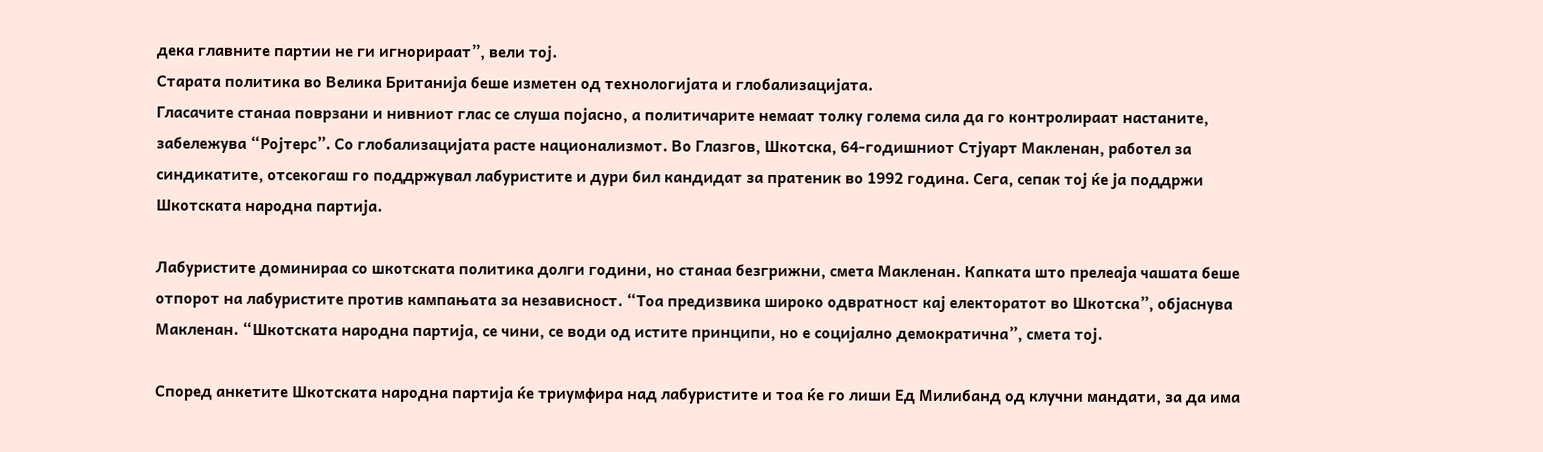дека главните партии не ги игнорираат”, вели тој.
Старата политика во Велика Британија беше изметен од технологијата и глобализацијата.
Гласачите станаа поврзани и нивниот глас се слуша појасно, а политичарите немаат толку голема сила да го контролираат настаните, забележува “Ројтерс”. Со глобализацијата расте национализмот. Во Глазгов, Шкотска, 64-годишниот Стјуарт Макленан, работел за синдикатите, отсекогаш го поддржувал лабуристите и дури бил кандидат за пратеник во 1992 година. Сега, сепак тој ќе ја поддржи Шкотската народна партија.

Лабуристите доминираа со шкотската политика долги години, но станаа безгрижни, смета Макленан. Капката што прелеаја чашата беше отпорот на лабуристите против кампањата за независност. “Тоа предизвика широко одвратност кај електоратот во Шкотска”, објаснува Макленан. “Шкотската народна партија, се чини, се води од истите принципи, но е социјално демократична”, смета тој.

Според анкетите Шкотската народна партија ќе триумфира над лабуристите и тоа ќе го лиши Ед Милибанд од клучни мандати, за да има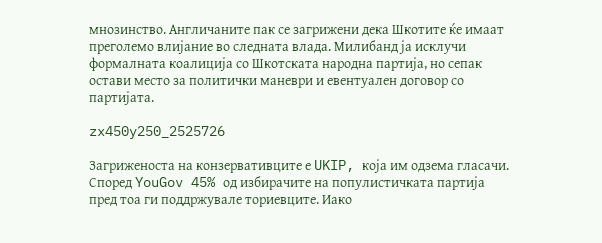мнозинство. Англичаните пак се загрижени дека Шкотите ќе имаат преголемо влијание во следната влада. Милибанд ја исклучи формалната коалиција со Шкотската народна партија, но сепак остави место за политички маневри и евентуален договор со партијата.

zx450y250_2525726

Загриженоста на конзервативците е UKIP, која им одзема гласачи. Според YouGov 45% од избирачите на популистичката партија пред тоа ги поддржувале ториевците. Иако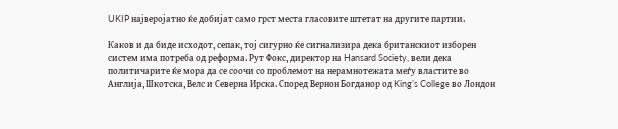UKIP најверојатно ќе добијат само грст места гласовите штетат на другите партии.

Каков и да биде исходот, сепак, тој сигурно ќе сигнализира дека британскиот изборен систем има потреба од реформа. Рут Фокс, директор на Hansard Society, вели дека политичарите ќе мора да се соочи со проблемот на нерамнотежата меѓу властите во Англија, Шкотска, Велс и Северна Ирска. Според Вернон Богданор од King’s College во Лондон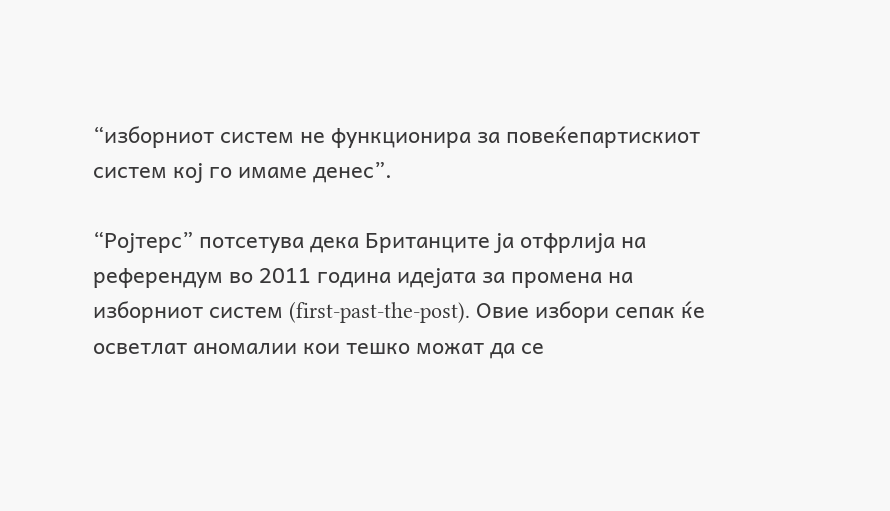“изборниот систем не функционира за повеќепартискиот систем кој го имаме денес”.

“Ројтерс” потсетува дека Британците ја отфрлија на референдум во 2011 година идејата за промена на изборниот систем (first-past-the-post). Овие избори сепак ќе осветлат аномалии кои тешко можат да се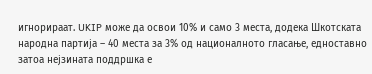игнорираат. UKIP може да освои 10% и само 3 места, додека Шкотската народна партија – 40 места за 3% од националното гласање, едноставно затоа нејзината поддршка е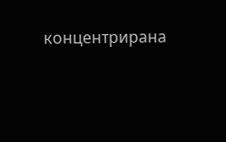концентрирана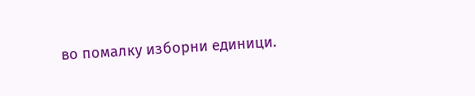во помалку изборни единици.